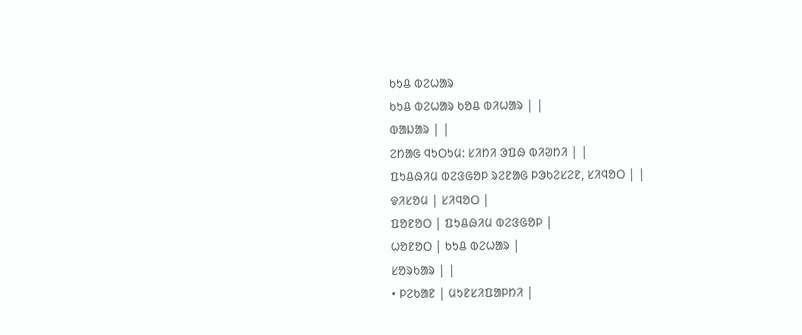ᱠᱩᱪ ᱵᱮᱦᱟᱨ
ᱠᱩᱪ ᱵᱮᱦᱟᱨ ᱠᱚᱪ ᱵᱤᱦᱟᱨ | |
ᱵᱟᱡᱟᱨ | |
ᱮᱴᱟᱜ ᱧᱩᱛᱩᱢ: ᱥᱤᱴᱤ ᱳᱯᱷ ᱵᱤᱣᱴᱤ | |
ᱯᱩᱪᱷᱤᱢ ᱵᱮᱝᱜᱚᱞ ᱨᱮᱱᱟᱜ ᱞᱳᱠᱮᱥᱮᱱ, ᱥᱤᱧᱚᱛ | |
ᱫᱤᱥᱚᱢ | ᱥᱤᱧᱚᱛ |
ᱯᱚᱱᱚᱛ | ᱯᱩᱪᱷᱤᱢ ᱵᱮᱝᱜᱚᱞ |
ᱦᱚᱱᱚᱛ | ᱠᱩᱪ ᱵᱮᱦᱟᱨ |
ᱥᱚᱨᱠᱟᱨ | |
• ᱞᱮᱠᱟᱱ | ᱢᱩᱱᱥᱤᱯᱟᱞᱴᱤ |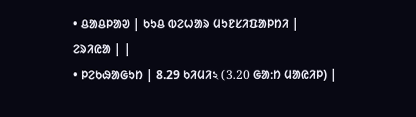• ᱪᱟᱪᱞᱟᱣ | ᱠᱩᱪ ᱵᱮᱦᱟᱨ ᱢᱩᱱᱥᱤᱯᱟᱞᱴᱤ |
ᱮᱨᱤᱭᱟ | |
• ᱞᱮᱠᱷᱟᱜᱩᱴ | 8.29 ᱠᱤᱢᱤ২ (3.20 ᱜᱟᱺᱴ ᱢᱟᱭᱤᱞ) |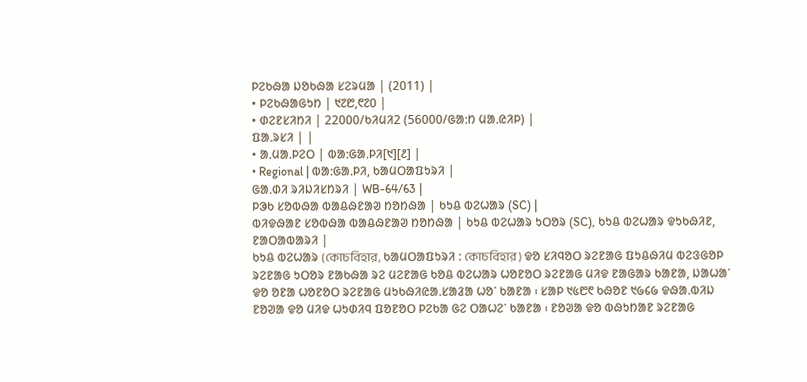ᱞᱮᱠᱷᱟ ᱡᱚᱠᱷᱟ ᱥᱮᱨᱢᱟ | (2011) |
• ᱞᱮᱠᱷᱟᱜᱩᱴ | ᱑᱗᱘,᱖᱗᱐ |
• ᱰᱮᱱᱥᱤᱴᱤ | 22000/ᱠᱤᱢᱤ2 (56000/ᱜᱟᱺᱴ ᱢᱟᱹᱭᱤᱞ) |
ᱯᱟᱹᱨᱥᱤ | |
• ᱟᱹᱢᱟᱹᱞᱮᱛ | ᱵᱟᱺᱜᱟᱹᱞᱤ[᱑][᱒] |
• Regional | ᱵᱟᱺᱜᱟᱹᱞᱤ, ᱠᱟᱢᱛᱟᱯᱩᱨᱤ |
ᱜᱟᱹᱰᱤ ᱨᱤᱡᱤᱥᱴᱨᱤ | WB-64/63 |
ᱞᱳᱠ ᱥᱚᱵᱷᱟ ᱵᱟᱪᱷᱱᱟᱣ ᱴᱚᱴᱷᱟ | ᱠᱩᱪ ᱵᱮᱦᱟᱨ (SC) |
ᱵᱤᱫᱷᱟᱱ ᱥᱚᱵᱷᱟ ᱵᱟᱪᱷᱱᱟᱣ ᱴᱚᱴᱷᱟ | ᱠᱩᱪ ᱵᱮᱦᱟᱨ ᱩᱛᱚᱨ (SC), ᱠᱩᱪ ᱵᱮᱦᱟᱨ ᱫᱩᱠᱷᱤᱱ, ᱱᱟᱛᱟᱵᱟᱨᱤ |
ᱠᱩᱪ ᱵᱮᱦᱟᱨ (কোচবিহার, ᱠᱟᱢᱛᱟᱯᱩᱨᱤ : কোচবিহার) ᱫᱚ ᱥᱤᱧᱚᱛ ᱨᱮᱱᱟᱜ ᱯᱩᱪᱷᱤᱢ ᱵᱮᱝᱜᱚᱞ ᱨᱮᱱᱟᱜ ᱩᱛᱚᱨ ᱱᱟᱠᱷᱟ ᱨᱮ ᱢᱮᱱᱟᱜ ᱠᱚᱪ ᱵᱮᱦᱟᱨ ᱦᱚᱱᱚᱛ ᱨᱮᱱᱟᱜ ᱢᱤᱫ ᱱᱟᱜᱟᱨ ᱠᱟᱱᱟ, ᱡᱟᱦᱟᱸ ᱫᱚ ᱚᱱᱟ ᱦᱚᱱᱚᱛ ᱨᱮᱱᱟᱜ ᱢᱩᱠᱷᱤᱭᱟᱹᱥᱟᱲᱟ ᱦᱚᱸ ᱠᱟᱱᱟ ᱾ ᱥᱟᱞ ᱑᱕᱘᱖ ᱠᱷᱚᱱ ᱑᱙᱔᱙ ᱫᱷᱟᱹᱵᱤᱡ ᱱᱚᱣᱟ ᱫᱚ ᱢᱤᱫ ᱦᱩᱰᱤᱧ ᱯᱚᱱᱚᱛ ᱞᱮᱠᱟ ᱜᱮ ᱛᱟᱦᱮᱸ ᱠᱟᱱᱟ ᱾ ᱱᱚᱣᱟ ᱫᱚ ᱵᱷᱩᱴᱟᱱ ᱨᱮᱱᱟᱜ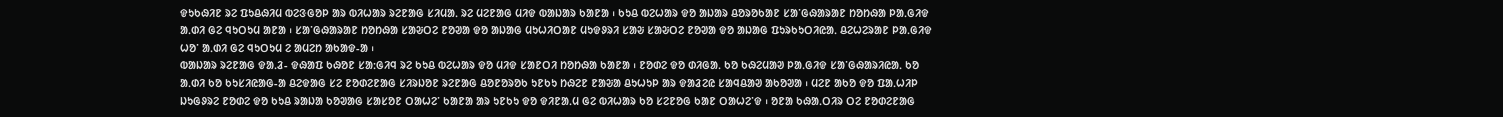ᱫᱩᱠᱷᱤᱱ ᱨᱮ ᱯᱩᱪᱷᱤᱢ ᱵᱮᱝᱜᱚᱞ ᱟᱨ ᱵᱤᱦᱟᱨ ᱨᱮᱱᱟᱜ ᱥᱤᱢᱟᱹ ᱨᱮ ᱢᱮᱱᱟᱜ ᱢᱤᱫ ᱵᱟᱡᱟᱨ ᱠᱟᱱᱟ ᱾ ᱠᱩᱪ ᱵᱮᱦᱟᱨ ᱫᱚ ᱟᱡᱟᱨ ᱪᱚᱨᱚᱠᱟᱱ ᱥᱟᱸᱜᱷᱟᱨᱟᱱ ᱴᱚᱴᱷᱟ ᱞᱟᱹᱜᱤᱫ ᱟᱹᱰᱤ ᱜᱮ ᱧᱩᱛᱩᱢ ᱟᱱᱟ ᱾ ᱥᱟᱸᱜᱷᱟᱨᱟᱱ ᱴᱚᱴᱷᱟ ᱥᱟᱶᱛᱮ ᱱᱚᱣᱟ ᱫᱚ ᱟᱡᱟᱜ ᱢᱩᱦᱤᱛᱟᱱ ᱢᱩᱫᱽᱨᱤ ᱥᱟᱶ ᱥᱟᱶᱛᱮ ᱱᱚᱣᱟ ᱫᱚ ᱟᱡᱟᱜ ᱯᱩᱨᱠᱩᱛᱤᱭᱟᱹ ᱪᱮᱦᱮᱨᱟᱱ ᱞᱟᱹᱜᱤᱫ ᱦᱚᱸ ᱟᱹᱰᱤ ᱜᱮ ᱧᱩᱛᱩᱢ ᱮ ᱟᱢᱮᱴ ᱟᱠᱟᱫ-ᱟ ᱾
ᱵᱟᱡᱟᱨ ᱨᱮᱱᱟᱜ ᱫᱟᱹᱲ- ᱫᱷᱟᱯ ᱠᱷᱚᱱ ᱥᱟᱺᱜᱤᱧ ᱨᱮ ᱠᱩᱪ ᱵᱮᱦᱟᱨ ᱫᱚ ᱢᱤᱫ ᱥᱟᱱᱛᱤ ᱴᱚᱴᱷᱟ ᱠᱟᱱᱟ ᱾ ᱱᱚᱰᱮ ᱫᱚ ᱰᱤᱜᱟᱹ ᱠᱚ ᱠᱷᱮᱢᱟᱣ ᱞᱟᱹᱜᱤᱫ ᱥᱟᱸᱜᱷᱟᱨᱤᱭᱟᱹ ᱠᱚ ᱟᱹᱰᱤ ᱠᱚ ᱠᱩᱥᱤᱭᱟᱜ-ᱟ ᱪᱮᱫᱟᱜ ᱥᱮ ᱱᱚᱰᱮᱱᱟᱜ ᱥᱤᱨᱡᱚᱱ ᱨᱮᱱᱟᱜ ᱪᱚᱱᱚᱨᱚᱠ ᱩᱱᱠᱩ ᱴᱷᱮᱱ ᱱᱟᱶᱟ ᱪᱩᱦᱩᱞ ᱟᱨ ᱫᱟᱲᱮᱭ ᱥᱟᱧᱪᱟᱣ ᱟᱠᱚᱣᱟ ᱾ ᱢᱮᱱ ᱟᱠᱚ ᱫᱚ ᱯᱟᱹᱦᱤᱞ ᱡᱩᱜᱽᱨᱮ ᱱᱚᱰᱮ ᱫᱚ ᱠᱩᱪ ᱨᱟᱡᱟ ᱠᱚᱣᱟᱜ ᱥᱟᱥᱚᱱ ᱛᱟᱦᱮᱸ ᱠᱟᱱᱟ ᱟᱨ ᱩᱱᱠᱩ ᱫᱚ ᱫᱤᱱᱟᱹᱢ ᱜᱮ ᱵᱤᱦᱟᱨ ᱠᱚ ᱥᱮᱱᱚᱜ ᱠᱟᱱ ᱛᱟᱦᱮᱸᱫ ᱾ ᱚᱱᱟ ᱠᱷᱟᱹᱛᱤᱨ ᱛᱮ ᱱᱚᱰᱮᱱᱟᱜ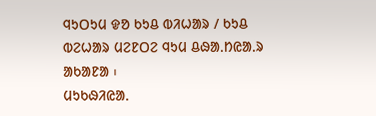ᱧᱩᱛᱩᱢ ᱫᱚ ᱠᱩᱪ ᱵᱤᱦᱟᱨ / ᱠᱩᱪ ᱵᱮᱦᱟᱨ ᱢᱮᱱᱛᱮ ᱧᱩᱢ ᱪᱷᱟᱹᱴᱭᱟᱹᱨ ᱟᱠᱟᱱᱟ ᱾
ᱢᱩᱠᱷᱤᱭᱟᱹ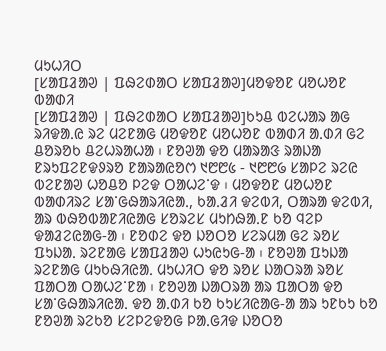ᱢᱩᱦᱤᱛ
[ᱥᱟᱯᱲᱟᱣ | ᱯᱷᱮᱰᱟᱛ ᱥᱟᱯᱲᱟᱣ]ᱢᱚᱫᱚᱱ ᱢᱚᱦᱚᱱ ᱵᱟᱰᱤ
[ᱥᱟᱯᱲᱟᱣ | ᱯᱷᱮᱰᱟᱛ ᱥᱟᱯᱲᱟᱣ]ᱠᱩᱪ ᱵᱮᱦᱟᱨ ᱟᱜ ᱨᱤᱫᱟᱹᱭ ᱨᱮ ᱢᱮᱱᱟᱜ ᱢᱚᱫᱚᱱ ᱢᱚᱦᱚᱱ ᱵᱟᱰᱤ ᱟᱹᱰᱤ ᱜᱮ ᱪᱚᱨᱚᱠ ᱪᱮᱦᱨᱟᱦᱟ ᱾ ᱱᱚᱣᱟ ᱫᱚ ᱢᱟᱨᱟᱝ ᱨᱟᱡᱟ ᱱᱨᱩᱯᱮᱱᱫᱽᱨᱚ ᱱᱟᱨᱟᱭᱚᱬ ᱑᱘᱘᱕ - ᱑᱘᱘᱙ ᱥᱟᱞᱮ ᱨᱮᱭ ᱵᱮᱱᱟᱣ ᱦᱚᱪᱚ ᱞᱮᱫ ᱛᱟᱦᱮᱸᱫ ᱾ ᱢᱚᱫᱚᱱ ᱢᱚᱦᱚᱱ ᱵᱟᱰᱤᱨᱮ ᱥᱟᱸᱜᱷᱟᱨᱤᱭᱟᱹ, ᱠᱟᱹᱲᱤ ᱫᱮᱵᱤ, ᱛᱟᱨᱟ ᱫᱮᱵᱤ, ᱟᱨ ᱵᱷᱚᱵᱟᱱᱤᱭᱟᱜ ᱥᱚᱨᱮᱥ ᱢᱩᱴᱷᱟᱹᱱ ᱠᱚ ᱧᱮᱞ ᱫᱟᱲᱮᱭᱟᱜ-ᱟ ᱾ ᱱᱚᱰᱮ ᱫᱚ ᱡᱚᱛᱚ ᱥᱮᱨᱢᱟ ᱜᱮ ᱨᱚᱥ ᱯᱩᱡᱟᱹ ᱨᱮᱱᱟᱜ ᱥᱟᱯᱲᱟᱣ ᱦᱩᱭᱩᱜ-ᱟ ᱾ ᱱᱚᱣᱟ ᱯᱩᱡᱟ ᱨᱮᱱᱟᱜ ᱢᱩᱠᱷᱤᱭᱟᱹ ᱢᱩᱦᱤᱛ ᱫᱚ ᱨᱚᱥ ᱡᱟᱛᱨᱟ ᱨᱚᱥ ᱯᱟᱛᱟ ᱛᱟᱦᱮᱸᱱᱟ ᱾ ᱱᱚᱣᱟ ᱡᱟᱛᱨᱟ ᱟᱨ ᱯᱟᱛᱟ ᱫᱚ ᱥᱟᱸᱜᱷᱟᱨᱤᱭᱟᱹ ᱫᱚ ᱟᱹᱰᱤ ᱠᱚ ᱠᱩᱥᱤᱭᱟᱜ-ᱟ ᱟᱨ ᱩᱱᱠᱩ ᱠᱚ ᱱᱚᱣᱟ ᱨᱮᱠᱚ ᱥᱮᱞᱮᱫᱚᱜ ᱞᱟᱹᱜᱤᱫ ᱡᱚᱛᱚ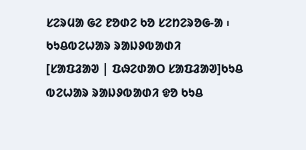ᱥᱮᱨᱢᱟ ᱜᱮ ᱱᱚᱰᱮ ᱠᱚ ᱥᱮᱴᱮᱨᱚᱜ-ᱟ ᱾
ᱠᱩᱪᱵᱮᱦᱟᱨ ᱨᱟᱡᱽᱵᱟᱰᱤ
[ᱥᱟᱯᱲᱟᱣ | ᱯᱷᱮᱰᱟᱛ ᱥᱟᱯᱲᱟᱣ]ᱠᱩᱪ ᱵᱮᱦᱟᱨ ᱨᱟᱡᱽᱵᱟᱰᱤ ᱫᱚ ᱠᱩᱪ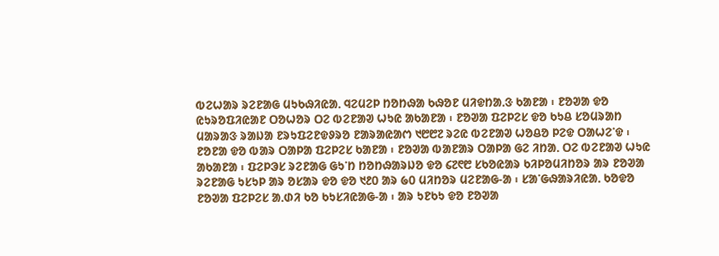ᱵᱮᱦᱟᱨ ᱨᱮᱱᱟᱜ ᱢᱩᱠᱷᱤᱭᱟᱹ ᱧᱮᱢᱮᱞ ᱴᱚᱴᱷᱟ ᱠᱷᱚᱱ ᱢᱤᱫᱴᱟᱹᱝ ᱠᱟᱱᱟ ᱾ ᱱᱚᱣᱟ ᱫᱚ ᱭᱩᱨᱚᱯᱤᱭᱟᱱ ᱛᱚᱦᱚᱨ ᱛᱮ ᱵᱮᱱᱟᱣ ᱦᱩᱭ ᱟᱠᱟᱱᱟ ᱾ ᱱᱚᱣᱟ ᱯᱮᱞᱮᱥ ᱫᱚ ᱠᱩᱪ ᱥᱚᱢᱨᱟᱴ ᱢᱟᱨᱟᱝ ᱨᱟᱡᱟ ᱱᱨᱩᱯᱮᱱᱫᱽᱨᱚ ᱱᱟᱨᱟᱭᱟᱬ ᱑᱘᱘᱗ ᱨᱮᱭ ᱵᱮᱱᱟᱣ ᱦᱚᱪᱚ ᱞᱮᱫ ᱛᱟᱦᱮᱸᱫ ᱾ ᱱᱚᱱᱟ ᱫᱚ ᱵᱟᱨ ᱛᱟᱞᱟ ᱯᱮᱞᱮᱥ ᱠᱟᱱᱟ ᱾ ᱱᱚᱣᱟ ᱵᱟᱱᱟᱨ ᱛᱟᱞᱟ ᱜᱮ ᱤᱴᱟᱹ ᱛᱮ ᱵᱮᱱᱟᱣ ᱦᱩᱭ ᱟᱠᱟᱱᱟ ᱾ ᱯᱮᱞᱳᱥ ᱨᱮᱱᱟᱜ ᱜᱩᱸᱴ ᱴᱚᱴᱷᱟᱨᱡᱚ ᱫᱚ ᱔᱗᱖᱘ ᱥᱠᱚᱭᱟᱨ ᱠᱤᱞᱚᱢᱤᱴᱚᱨ ᱟᱨ ᱱᱚᱣᱟ ᱨᱮᱱᱟᱜ ᱩᱥᱩᱞ ᱟᱨ ᱚᱥᱟᱨ ᱫᱚ ᱫᱚ ᱑᱒᱐ ᱟᱨ ᱙᱐ ᱢᱤᱴᱚᱨ ᱢᱮᱱᱟᱜ-ᱟ ᱾ ᱥᱟᱸᱜᱷᱟᱨᱤᱭᱟᱹ ᱠᱚᱫᱚ ᱱᱚᱣᱟ ᱯᱮᱞᱮᱥ ᱟᱹᱰᱤ ᱠᱚ ᱠᱩᱥᱤᱭᱟᱜ-ᱟ ᱾ ᱟᱨ ᱩᱱᱠᱩ ᱫᱚ ᱱᱚᱣᱟ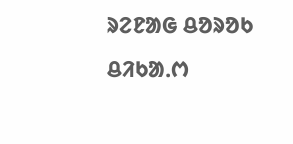ᱨᱮᱱᱟᱜ ᱪᱚᱨᱚᱠ ᱪᱤᱠᱟᱹᱬ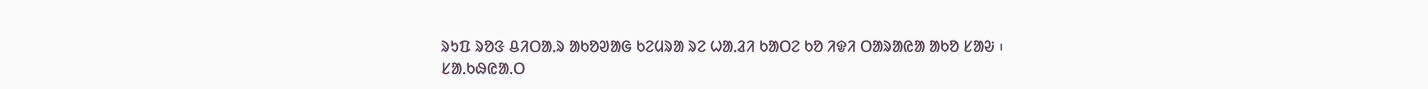ᱨᱩᱯ ᱨᱚᱝ ᱪᱤᱛᱟᱹᱨ ᱟᱠᱚᱣᱟᱜ ᱠᱮᱢᱨᱟ ᱨᱮ ᱦᱟᱹᱲᱤ ᱠᱟᱛᱮ ᱠᱚ ᱤᱫᱤ ᱛᱟᱨᱟᱭᱟ ᱟᱠᱚ ᱥᱟᱶ ᱾
ᱥᱟᱹᱠᱷᱭᱟᱹᱛ